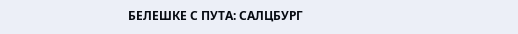БЕЛЕШКЕ С ПУТА: САЛЦБУРГ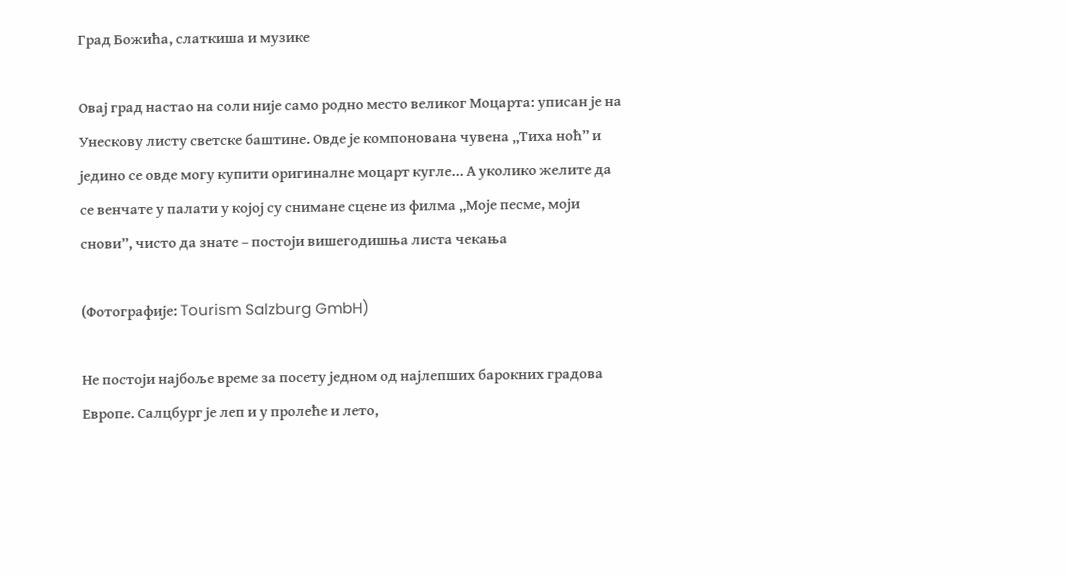Град Божића, слаткиша и музике

Овај град настао на соли није само родно место великог Моцарта: уписан је на Унескову листу светске баштинe. Oвде је компонована чувена „Тиха ноћ” и једино се овде могу купити оригиналне моцарт кугле... А уколико желите да се венчате у палати у којој су снимане сцене из филма „Моје песме, моји снови”, чисто да знате – постоји вишегодишња листа чекања

(Фотографије: Tourism Salzburg GmbH)

Не постоји најбоље време за посету једном од најлепших барокних градова Европе. Салцбург је леп и у пролеће и лето,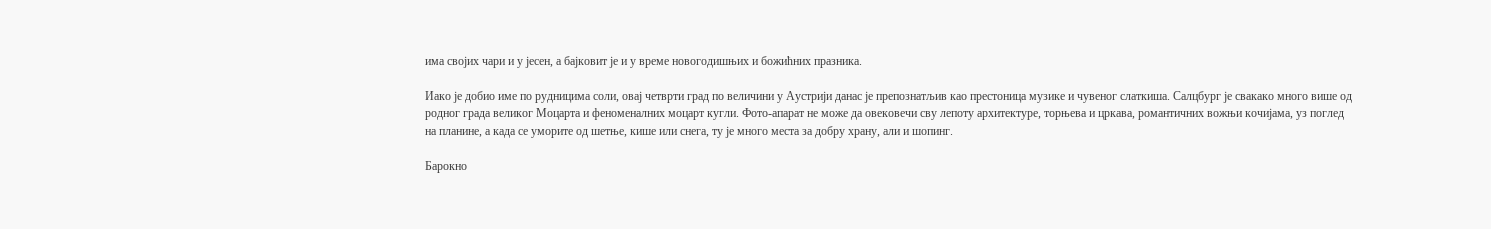има својих чари и у јесен, а бајковит је и у време новогодишњих и божићних празника.

Иако је добио име по рудницима соли, овај четврти град по величини у Аустрији данас је препознатљив као престоница музике и чувеног слаткиша. Салцбург је свакако много више од родног града великог Моцарта и феноменалних моцарт кугли. Фото-апарат не може да овековечи сву лепоту архитектуре, торњева и цркaвa, романтичних вожњи кочијама, уз поглед на планине, а када се уморите од шетње, кише или снега, ту је много места за добру храну, али и шопинг.

Барокно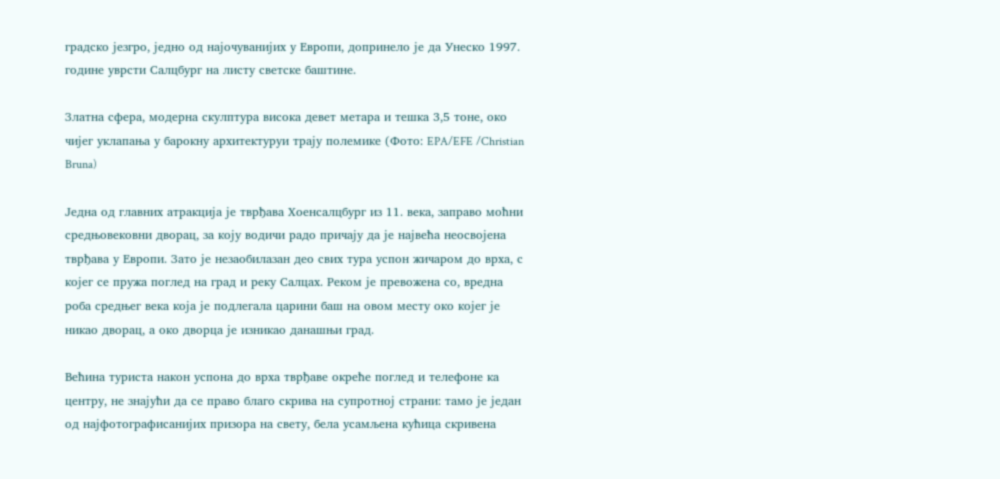градско језгро, једно од најочуванијих у Европи, допринело је да Унеско 1997. године уврсти Салцбург на листу светске баштине.

Златна сфера, модерна скулптура висока девет метара и тешка 3,5 тоне, око чијег уклапања у барокну архитектуруи трају полемике (Фото: EPA/EFE /Christian Bruna)

Једна од главних атракција је тврђава Хоенсалцбург из 11. века, заправо моћни средњовековни дворац, за коју водичи радо причају да је највећа неосвојена тврђава у Европи. Зато је незаобилазан део свих тура успон жичаром до врха, с којег се пружа поглед на град и реку Салцах. Реком је превожена со, вредна роба средњег века која је подлегала царини баш на овом месту око којег је никао дворац, а око дворца је изникао данашњи град.

Већина туриста након успона до врха тврђаве окреће поглед и телефоне ка центру, не знајући да се право благо скрива на супротној страни: тамо је један од најфотографисанијих призора на свету, бела усамљена кућица скривена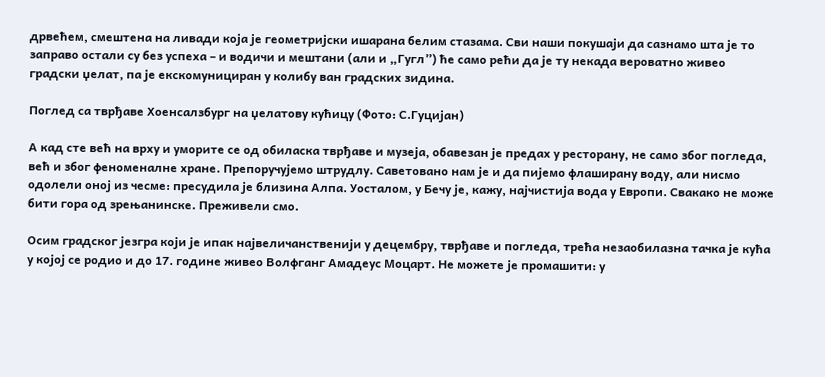дрвећем, смештена на ливади која је геометријски ишарана белим стазама. Сви наши покушаји да сазнамо шта је то заправо остали су без успеха – и водичи и мештани (али и „Гугл”) ће само рећи да је ту некада вероватно живео градски џелат, па је екскомунициран у колибу ван градских зидина.

Поглед са тврђаве Хоенсалзбург на џелатову кућицу (Фото: С.Гуцијан)

А кад сте већ на врху и уморите се од обиласка тврђаве и музеја, обавезан је предах у ресторану, не само због погледа, већ и због феноменалне хране. Препоручујемо штрудлу. Саветовано нам је и да пијемо флаширану воду, али нисмо одолели оној из чесме: пресудила је близина Алпа. Уосталом, у Бечу је, кажу, најчистија вода у Европи. Свакако не може бити гора од зрењанинске. Преживели смо.

Осим градског језгра који је ипак највеличанственији у децембру, тврђаве и погледа, трећа незаобилазна тачка је кућа у којој се родио и до 17. године живео Волфганг Амадеус Моцарт. Не можете је промашити: у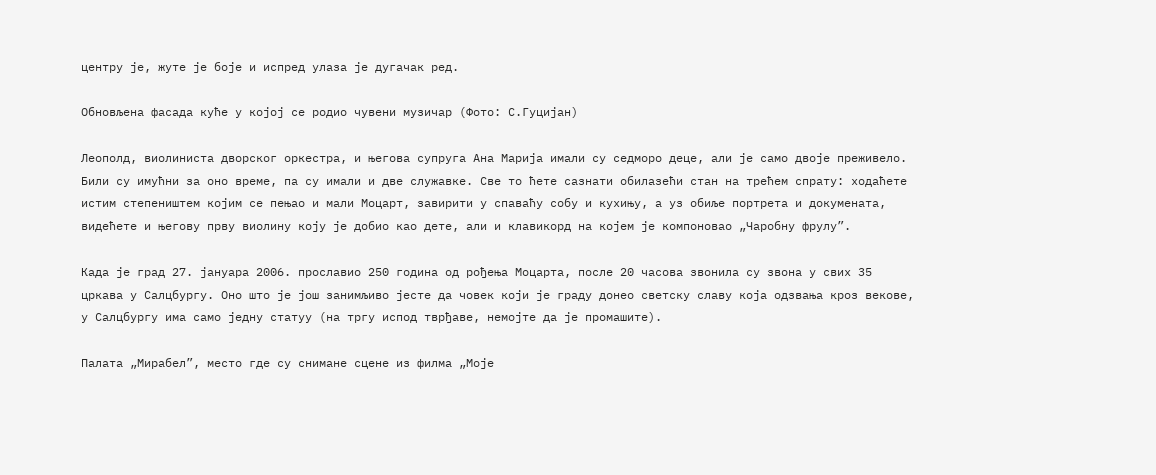центру је, жуте је боје и испред улаза је дугачак ред.

Обновљена фасада куће у којој се родио чувени музичар (Фото: С.Гуцијан)

Леополд, виолиниста дворског оркестра, и његова супруга Ана Марија имали су седморо деце, али је само двоје преживело. Били су имућни за оно време, па су имали и две служавке. Све то ћете сазнати обилазећи стан на трећем спрату: ходаћете истим степеништем којим се пењао и мали Моцарт, завирити у спаваћу собу и кухињу, а уз обиље портрета и докумената, видећете и његову прву виолину коју је добио као дете, али и клавикорд на којем је компоновао „Чаробну фрулу”.

Када је град 27. јануара 2006. прославио 250 година од рођења Моцарта, после 20 часова звонила су звона у свих 35 цркава у Салцбургу. Оно што је још занимљиво јесте да човек који је граду донео светску славу која одзвања кроз векове, у Салцбургу има само једну статуу (на тргу испод тврђаве, немојте да је промашите).

Палата „Мирабел”, место где су снимане сцене из филма „Моје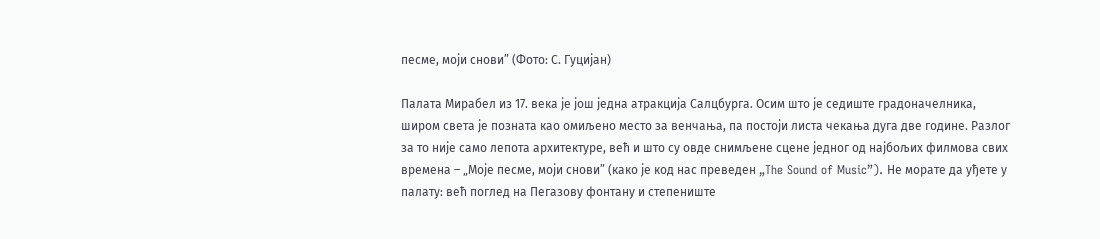песме, моји снови” (Фото: С. Гуцијан)

Палата Мирабел из 17. века је још једна атракција Салцбурга. Осим што је седиште градоначелника, широм света је позната као омиљено место за венчања, па постоји листа чекања дуга две године. Разлог за то није само лепота архитектуре, већ и што су овде снимљене сцене једног од најбољих филмова свих времена – „Моје песме, моји снови” (како је код нас преведен „The Sound of Music”). Не морате да уђете у палату: већ поглед на Пегазову фонтану и степениште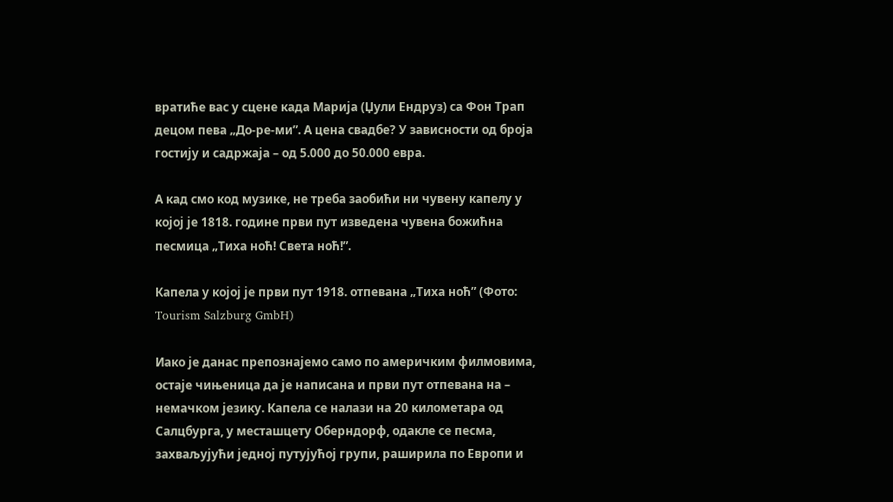вратиће вас у сцене када Марија (Џули Ендруз) са Фон Трап децом пева „До-ре-ми”. А цена свадбе? У зависности од броја гостију и садржаја – од 5.000 до 50.000 евра.

А кад смо код музике, не треба заобићи ни чувену капелу у којој је 1818. године први пут изведена чувена божићна песмица „Тиха ноћ! Света ноћ!”.

Капела у којој је први пут 1918. отпевана „Тиха ноћ” (Фото: Tourism Salzburg GmbH)

Иако је данас препознајемо само по америчким филмовима, остаје чињеница да је написана и први пут отпевана на – немачком језику. Капела се налази на 20 километара од Салцбурга, у месташцету Оберндорф, одакле се песма, захваљујући једној путујућој групи, раширила по Европи и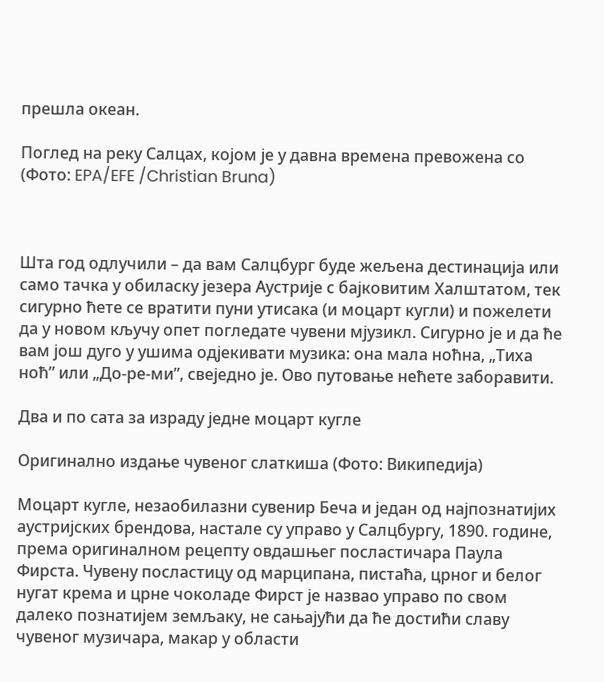прешла океан.

Поглед на реку Салцах, којом је у давна времена превожена со (Фото: EPA/EFE /Christian Bruna)



Шта год одлучили – да вам Салцбург буде жељена дестинација или само тачка у обиласку језера Аустрије с бајковитим Халштатом, тек сигурно ћете се вратити пуни утисака (и моцарт кугли) и пожелети да у новом кључу опет погледате чувени мјузикл. Сигурно је и да ће вам још дуго у ушима одјекивати музика: она мала ноћна, „Тиха ноћ” или „До-ре-ми”, свеједно је. Ово путовање нећете заборавити.

Два и по сата за израду једне моцарт кугле

Оригинално издање чувеног слаткиша (Фото: Википедија)

Моцарт кугле, незаобилазни сувенир Беча и један од најпознатијих аустријских брендова, настале су управо у Салцбургу, 1890. године, према оригиналном рецепту овдашњег посластичара Паула Фирста. Чувену посластицу од марципана, пистаћа, црног и белог нугат крема и црне чоколаде Фирст је назвао управо по свом далеко познатијем земљаку, не сањајући да ће достићи славу чувеног музичара, макар у области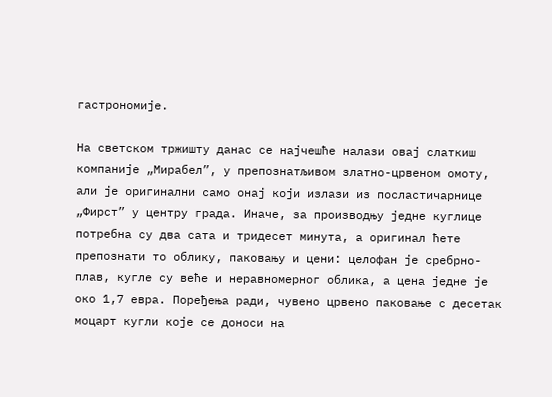гастрономије.

На светском тржишту данас се најчешће налази овај слаткиш компаније „Мирабел”, у препознатљивом златно-црвеном омоту, али је оригинални само онај који излази из посластичарнице „Фирст” у центру града. Иначе, за производњу једне куглице потребна су два сата и тридесет минута, а оригинал ћете препознати то облику, паковању и цени: целофан је сребрно-плав, кугле су веће и неравномерног облика, а цена једне је око 1,7 евра. Поређења ради, чувено црвено паковање с десетак моцарт кугли које се доноси на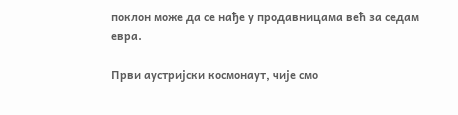поклон може да се нађе у продавницама већ за седам евра.

Први аустријски космонаут, чије смо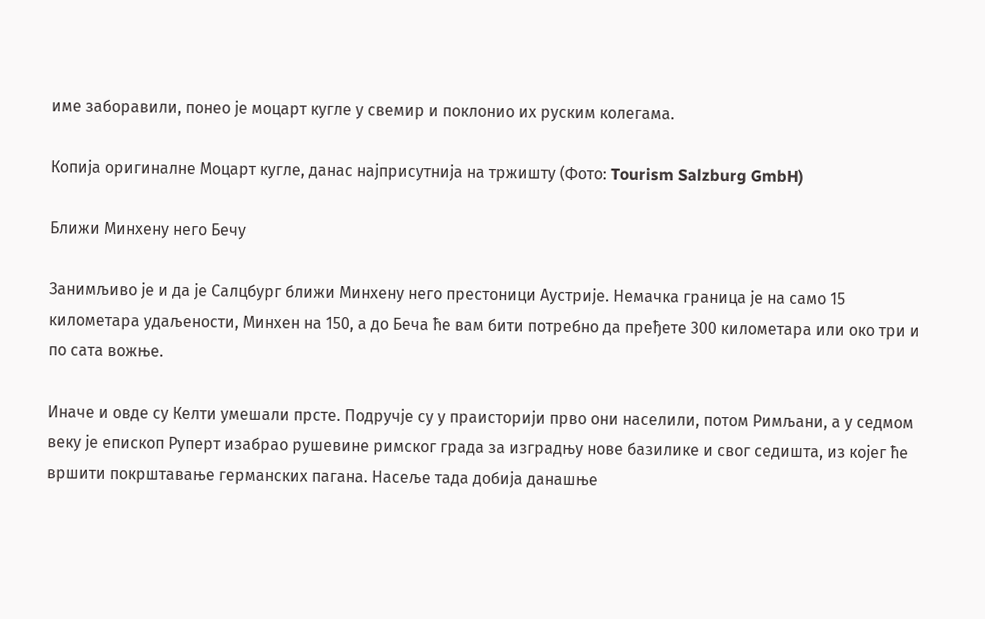име заборавили, понео је моцарт кугле у свемир и поклонио их руским колегама.

Копија оригиналне Моцарт кугле, данас најприсутнија на тржишту (Фото: Tourism Salzburg GmbH)

Ближи Минхену него Бечу

Занимљиво је и да је Салцбург ближи Минхену него престоници Аустрије. Немачка граница је на само 15 километара удаљености, Минхен на 150, а до Беча ће вам бити потребно да пређете 300 километара или око три и по сата вожње.

Иначе и овде су Келти умешали прсте. Подручје су у праисторији прво они населили, потом Римљани, а у седмом веку је епископ Руперт изабрао рушевине римског града за изградњу нове базилике и свог седишта, из којег ће вршити покрштавање германских пагана. Насеље тада добија данашње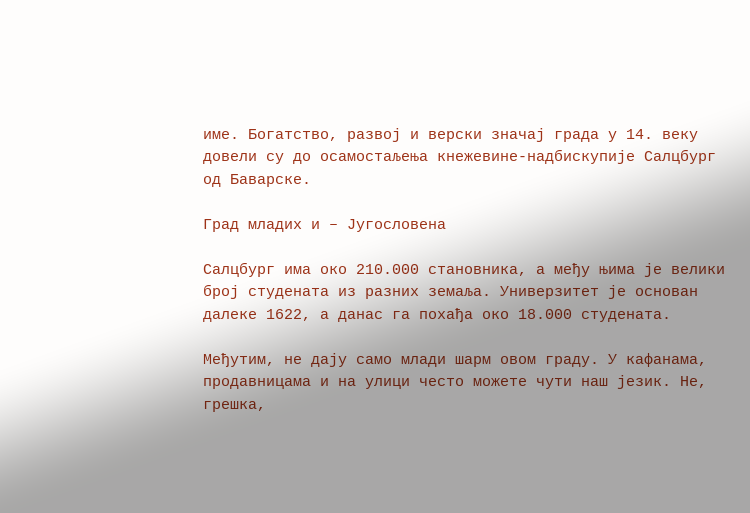име. Богатство, развој и верски значај града у 14. веку довели су до осамостаљења кнежевине-надбискупије Салцбург од Баварске.

Град младих и – Југословена

Салцбург има око 210.000 становника, а међу њима је велики број студената из разних земаља. Универзитет је основан далеке 1622, а данас га похађа око 18.000 студената.

Међутим, не дају само млади шарм овом граду. У кафанама, продавницама и на улици често можете чути наш језик. Не, грешка,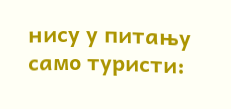нису у питању само туристи: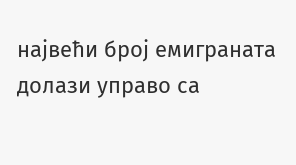највећи број емиграната долази управо са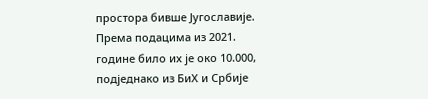простора бивше Југославије. Према подацима из 2021. године било их је око 10.000, подједнако из БиХ и Србије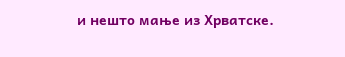и нешто мање из Хрватске.